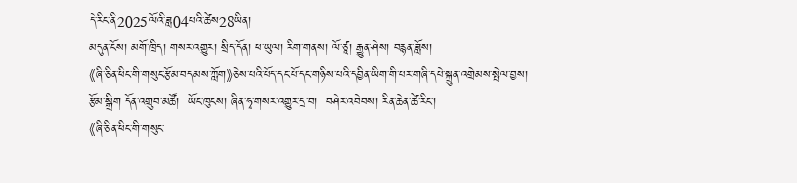དེ་རིང་ནི2025ལོའི་ཟླ04པའི་ཚེས28ཡིན།
མདུན་ངོས། མགོ་ཁྲིད། གསར་འགྱུར། སྲིད་དོན། ཕ་ཡུལ། རིག་གནས། ལོ་ཙཱ། རྒྱུན་ཤེས། བརྙན་ཟློས།
《ཞི་ཅིན་ཕིང་གི་གསུང་རྩོམ་བདམས་ཀློག》ཅེས་པའི་པོད་དང་པོ་དང་གཉིས་པའི་དབྱིན་ཡིག་གི་པར་གཞི་དཔེ་སྐྲུན་འགྲེམས་སྤེལ་བྱས།
རྩོམ་སྒྲིག དོན་འགྲུབ་མཚོ།  ཡོང་ཁུངས། ཞིན་ཧྭ་གསར་འགྱུར་དྲ་བ།  བཤེར་འབེབས། རིན་ཆེན་ཚེ་རིང་།
《ཞི་ཅིན་ཕིང་གི་གསུང་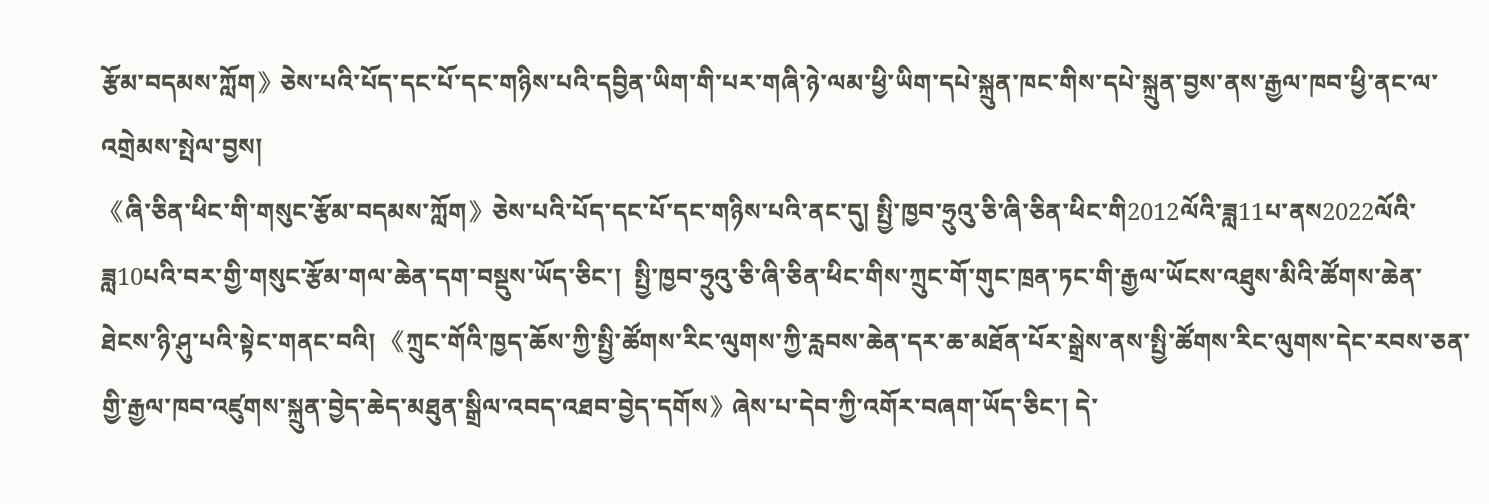རྩོམ་བདམས་ཀློག》ཅེས་པའི་པོད་དང་པོ་དང་གཉིས་པའི་དབྱིན་ཡིག་གི་པར་གཞི་ཉེ་ལམ་ཕྱི་ཡིག་དཔེ་སྐྲུན་ཁང་གིས་དཔེ་སྐྲུན་བྱས་ནས་རྒྱལ་ཁབ་ཕྱི་ནང་ལ་འགྲེམས་སྤེལ་བྱས།
《ཞི་ཅིན་ཕིང་གི་གསུང་རྩོམ་བདམས་ཀློག》ཅེས་པའི་པོད་དང་པོ་དང་གཉིས་པའི་ནང་དུ། སྤྱི་ཁྱབ་ཧྲུའུ་ཅི་ཞི་ཅིན་ཕིང་གི2012ལོའི་ཟླ11པ་ནས2022ལོའི་ཟླ10པའི་བར་གྱི་གསུང་རྩོམ་གལ་ཆེན་དག་བསྡུས་ཡོད་ཅིང་།  སྤྱི་ཁྱབ་ཧྲུའུ་ཅི་ཞི་ཅིན་ཕིང་གིས་ཀྲུང་གོ་གུང་ཁྲན་ཏང་གི་རྒྱལ་ཡོངས་འཐུས་མིའི་ཚོགས་ཆེན་ཐེངས་ཉི་ཤུ་པའི་སྟེང་གནང་བའི། 《ཀྲུང་གོའི་ཁྱད་ཆོས་ཀྱི་སྤྱི་ཚོགས་རིང་ལུགས་ཀྱི་རླབས་ཆེན་དར་ཆ་མཐོན་པོར་སྒྲེས་ནས་སྤྱི་ཚོགས་རིང་ལུགས་དེང་རབས་ཅན་གྱི་རྒྱལ་ཁབ་འཛུགས་སྐྲུན་བྱེད་ཆེད་མཐུན་སྒྲིལ་འབད་འཐབ་བྱེད་དགོས》ཞེས་པ་དེབ་ཀྱི་འགོར་བཞག་ཡོད་ཅིང་། དེ་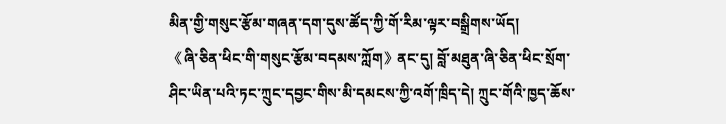མིན་གྱི་གསུང་རྩོམ་གཞན་དག་དུས་ཚོད་ཀྱི་གོ་རིམ་ལྟར་བསྒྲིགས་ཡོད།
《ཞི་ཅིན་ཕིང་གི་གསུང་རྩོམ་བདམས་ཀློག》ནང་དུ། བློ་མཐུན་ཞི་ཅིན་ཕིང་སྲོག་ཤིང་ཡིན་པའི་ཏང་ཀྲུང་དབྱང་གིས་མི་དམངས་ཀྱི་འགོ་ཁྲིད་དེ། ཀྲུང་གོའི་ཁྱད་ཆོས་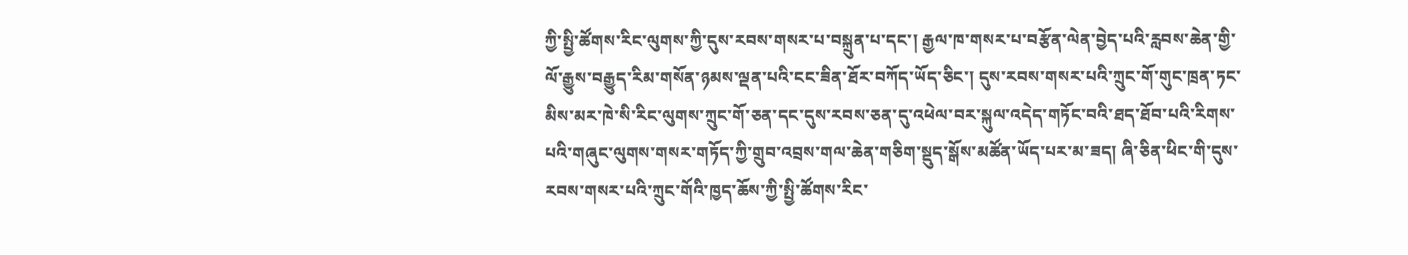ཀྱི་སྤྱི་ཚོགས་རིང་ལུགས་ཀྱི་དུས་རབས་གསར་པ་བསྐྲུན་པ་དང་། རྒྱལ་ཁ་གསར་པ་བརྩོན་ལེན་བྱེད་པའི་རླབས་ཆེན་གྱི་ལོ་རྒྱུས་བརྒྱུད་རིམ་གསོན་ཉམས་ལྡན་པའི་ངང་ཟིན་ཐོར་བཀོད་ཡོད་ཅིང་། དུས་རབས་གསར་པའི་ཀྲུང་གོ་གུང་ཁྲན་ཏང་མིས་མར་ཁེ་སི་རིང་ལུགས་ཀྲུང་གོ་ཅན་དང་དུས་རབས་ཅན་དུ་འཕེལ་བར་སྐུལ་འདེད་གཏོང་བའི་ཐད་ཐོབ་པའི་རིགས་པའི་གཞུང་ལུགས་གསར་གཏོད་ཀྱི་གྲུབ་འབྲས་གལ་ཆེན་གཅིག་སྡུད་སྒོས་མཚོན་ཡོད་པར་མ་ཟད། ཞི་ཅིན་ཕིང་གི་དུས་རབས་གསར་པའི་ཀྲུང་གོའི་ཁྱད་ཆོས་ཀྱི་སྤྱི་ཚོགས་རིང་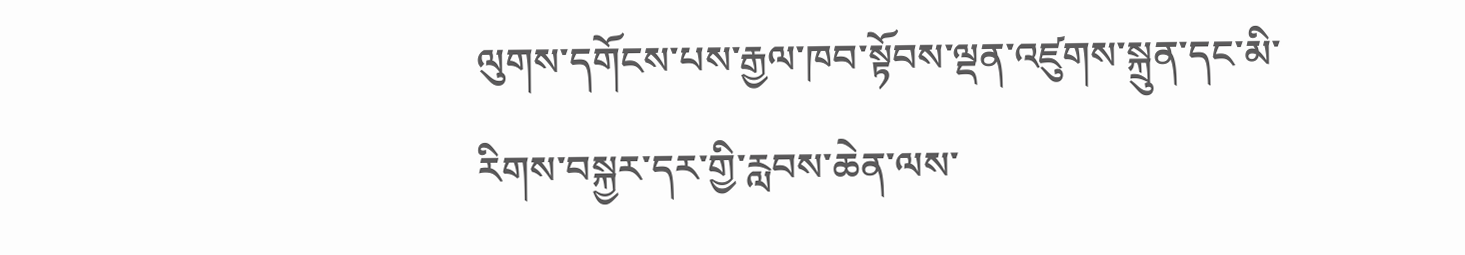ལུགས་དགོངས་པས་རྒྱལ་ཁབ་སྟོབས་ལྡན་འཛུགས་སྐྲུན་དང་མི་རིགས་བསྐྱར་དར་གྱི་རླབས་ཆེན་ལས་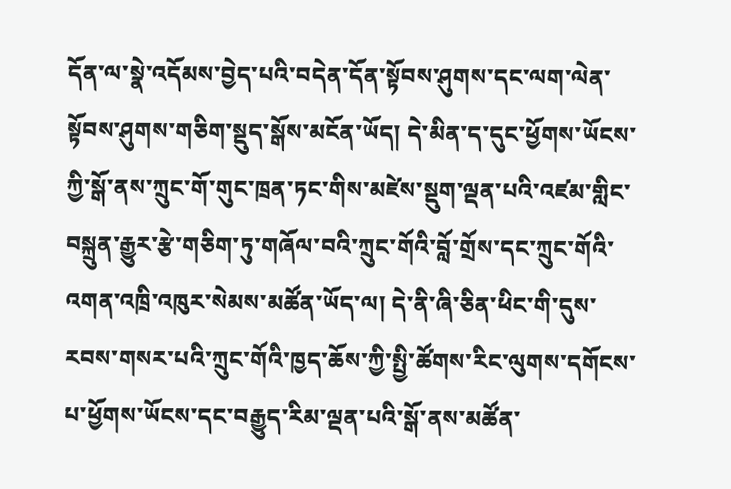དོན་ལ་སྣེ་འདོམས་བྱེད་པའི་བདེན་དོན་སྟོབས་ཤུགས་དང་ལག་ལེན་སྟོབས་ཤུགས་གཅིག་སྡུད་སྒོས་མངོན་ཡོད། དེ་མིན་ད་དུང་ཕྱོགས་ཡོངས་ཀྱི་སྒོ་ནས་ཀྲུང་གོ་གུང་ཁྲན་ཏང་གིས་མཛེས་སྡུག་ལྡན་པའི་འཛམ་གླིང་བསྐྲུན་རྒྱུར་རྩེ་གཅིག་ཏུ་གཞོལ་བའི་ཀྲུང་གོའི་བློ་གྲོས་དང་ཀྲུང་གོའི་འགན་འཁྲི་འཁུར་སེམས་མཚོན་ཡོད་ལ། དེ་ནི་ཞི་ཅིན་ཕིང་གི་དུས་རབས་གསར་པའི་ཀྲུང་གོའི་ཁྱད་ཆོས་ཀྱི་སྤྱི་ཚོགས་རིང་ལུགས་དགོངས་པ་ཕྱོགས་ཡོངས་དང་བརྒྱུད་རིམ་ལྡན་པའི་སྒོ་ནས་མཚོན་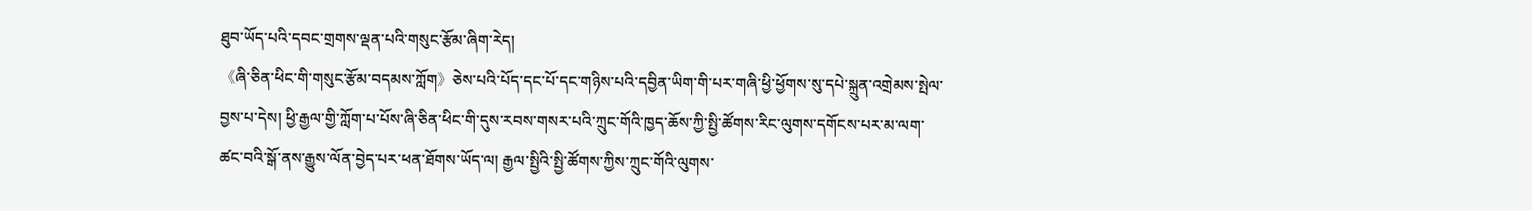ཐུབ་ཡོད་པའི་དབང་གྲགས་ལྡན་པའི་གསུང་རྩོམ་ཞིག་རེད།
《ཞི་ཅིན་ཕིང་གི་གསུང་རྩོམ་བདམས་ཀློག》ཅེས་པའི་པོད་དང་པོ་དང་གཉིས་པའི་དབྱིན་ཡིག་གི་པར་གཞི་ཕྱི་ཕྱོགས་སུ་དཔེ་སྐྲུན་འགྲེམས་སྤེལ་བྱས་པ་དེས། ཕྱི་རྒྱལ་གྱི་ཀློག་པ་པོས་ཞི་ཅིན་ཕིང་གི་དུས་རབས་གསར་པའི་ཀྲུང་གོའི་ཁྱད་ཆོས་ཀྱི་སྤྱི་ཚོགས་རིང་ལུགས་དགོངས་པར་མ་ལག་ཚང་བའི་སྒོ་ནས་རྒྱུས་ལོན་བྱེད་པར་ཕན་ཐོགས་ཡོད་ལ། རྒྱལ་སྤྱིའི་སྤྱི་ཚོགས་ཀྱིས་ཀྲུང་གོའི་ལུགས་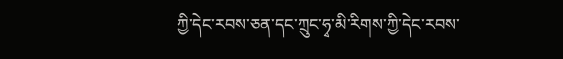ཀྱི་དེང་རབས་ཅན་དང་ཀྲུང་ཧྭ་མི་རིགས་ཀྱི་དེང་རབས་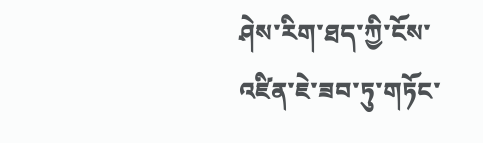ཤེས་རིག་ཐད་ཀྱི་ངོས་འཛིན་ཇེ་ཟབ་ཏུ་གཏོང་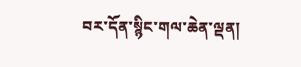བར་དོན་སྙིང་གལ་ཆེན་ལྡན།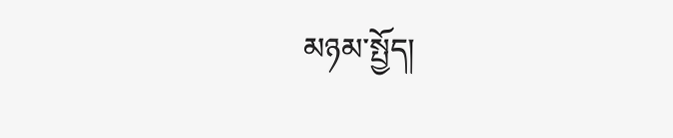མཉམ་སྤྱོད།